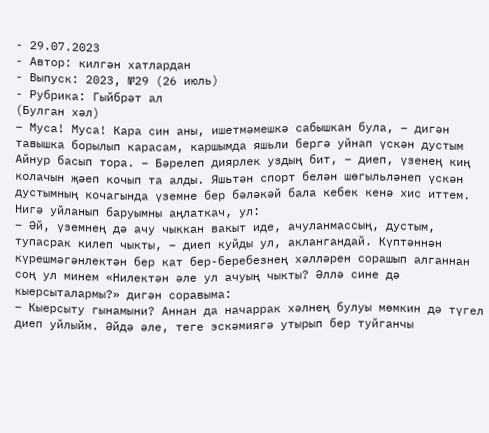- 29.07.2023
- Автор: килгән хатлардан
- Выпуск: 2023, №29 (26 июль)
- Рубрика: Гыйбрәт ал
(Булган хәл)
– Муса! Муса! Кара син аны, ишетмәмешкә сабышкан була, – дигән тавышка борылып карасам, каршымда яшьли бергә уйнап үскән дустым Айнур басып тора. – Бәрелеп диярлек уздың бит, – диеп, үзенең киң колачын җәеп кочып та алды. Яшьтән спорт белән шөгыльләнеп үскән дустымның кочагында үземне бер бәләкәй бала кебек кенә хис иттем. Нигә уйланып баруымны аңлаткач, ул:
– Әй, үземнең дә ачу чыккан вакыт иде, ачуланмассың, дустым, тупасрак килеп чыкты, – диеп куйды ул, аклангандай. Күптәннән күрешмәгәнлектән бер кат бер-беребезнең хәлләрен сорашып алганнан соң ул минем «Нилектән әле ул ачуың чыкты? Әллә сине дә кыерсыталармы?» дигән соравыма:
– Кыерсыту гынамыни? Аннан да начаррак хәлнең булуы мөмкин дә түгел диеп уйлыйм. Әйдә әле, теге эскәмиягә утырып бер туйганчы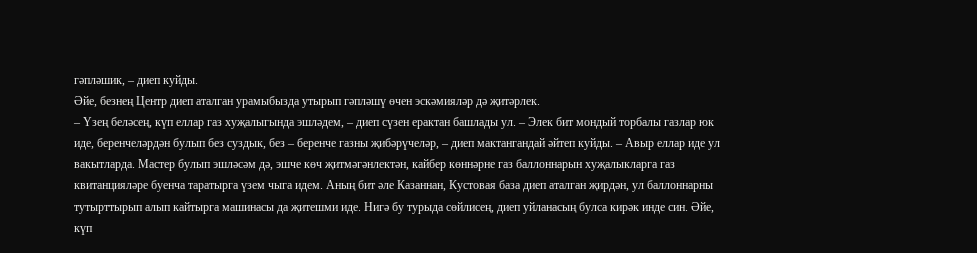гәпләшик, – диеп куйды.
Әйе, безнең Центр диеп аталган урамыбызда утырып гәпләшү өчен эскәмияләр дә җитәрлек.
– Үзең беләсең, күп еллар газ хуҗалыгында эшләдем, – диеп сүзен ерактан башлады ул. – Элек бит мондый торбалы газлар юк иде, беренчеләрдән булып без суздык, без – беренче газны җибәрүчеләр, – диеп мактангандай әйтеп куйды. – Авыр еллар иде ул вакытларда. Мастер булып эшләсәм дә, эшче көч җитмәгәнлектән, кайбер көннәрне газ баллоннарын хуҗалыкларга газ квитанцияләре буенча таратырга үзем чыга идем. Аның бит әле Казаннан, Кустовая база диеп аталган җирдән, ул баллоннарны тутырттырып алып кайтырга машинасы да җитешми иде. Нигә бу турыда сөйлисең, диеп уйланасың булса кирәк инде син. Әйе, күп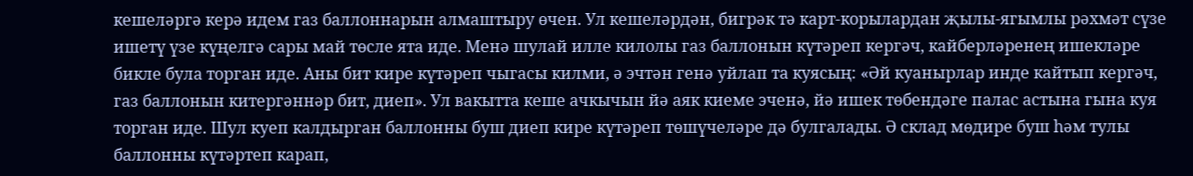кешеләргә керә идем газ баллоннарын алмаштыру өчен. Ул кешеләрдән, бигрәк тә карт-корылардан җылы-ягымлы рәхмәт сүзе ишетү үзе күңелгә сары май төсле ята иде. Менә шулай илле килолы газ баллонын күтәреп кергәч, кайберләренең ишекләре бикле була торган иде. Аны бит кире күтәреп чыгасы килми, ә эчтән генә уйлап та куясың: «Әй куанырлар инде кайтып кергәч, газ баллонын китергәннәр бит, диеп». Ул вакытта кеше ачкычын йә аяк киеме эченә, йә ишек төбендәге палас астына гына куя торган иде. Шул куеп калдырган баллонны буш диеп кире күтәреп төшүчеләре дә булгалады. Ә склад мөдире буш һәм тулы баллонны күтәртеп карап,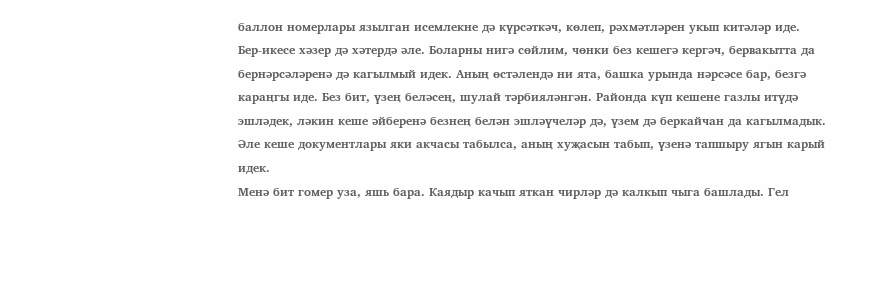баллон номерлары язылган исемлекне дә күрсәткәч, көлеп, рәхмәтләрен укып китәләр иде. Бер-икесе хәзер дә хәтердә әле. Боларны нигә сөйлим, чөнки без кешегә кергәч, бервакытта да бернәрсәләренә дә кагылмый идек. Аның өстәлендә ни ята, башка урында нәрсәсе бар, безгә караңгы иде. Без бит, үзең беләсең, шулай тәрбияләнгән. Районда күп кешене газлы итүдә эшләдек, ләкин кеше әйберенә безнең белән эшләүчеләр дә, үзем дә беркайчан да кагылмадык. Әле кеше документлары яки акчасы табылса, аның хуҗасын табып, үзенә тапшыру ягын карый идек.
Менә бит гомер уза, яшь бара. Каядыр качып яткан чирләр дә калкып чыга башлады. Гел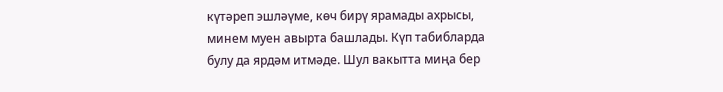күтәреп эшләүме, көч бирү ярамады ахрысы, минем муен авырта башлады. Күп табибларда булу да ярдәм итмәде. Шул вакытта миңа бер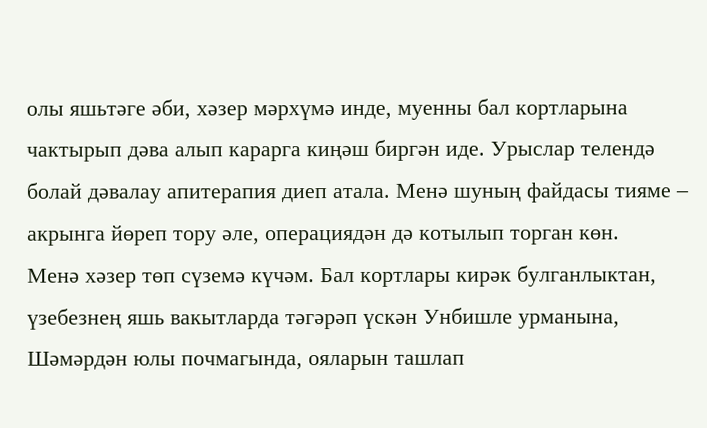олы яшьтәге әби, хәзер мәрхүмә инде, муенны бал кортларына чактырып дәва алып карарга киңәш биргән иде. Урыслар телендә болай дәвалау апитерапия диеп атала. Менә шуның файдасы тияме – акрынга йөреп тору әле, операциядән дә котылып торган көн.
Менә хәзер төп сүземә күчәм. Бал кортлары кирәк булганлыктан, үзебезнең яшь вакытларда тәгәрәп үскән Унбишле урманына, Шәмәрдән юлы почмагында, ояларын ташлап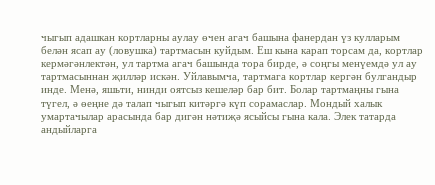чыгып адашкан кортларны аулау өчен агач башына фанердан үз кулларым белән ясап ау (ловушка) тартмасын куйдым. Еш кына карап торсам да, кортлар кермәгәнлектән, ул тартма агач башында тора бирде, ә соңгы менүемдә ул ау тартмасыннан җилләр искән. Уйлавымча, тартмага кортлар кергән булгандыр инде. Менә, яшьти, нинди оятсыз кешеләр бар бит. Болар тартмаңны гына түгел, ә өеңне дә талап чыгып китәргә күп сорамаслар. Мондый халык умартачылар арасында бар дигән нәтиҗә ясыйсы гына кала. Элек татарда андыйларга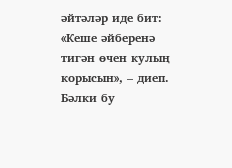әйтәләр иде бит: «Кеше әйберенә тигән өчен кулың корысын», – диеп. Бәлки бу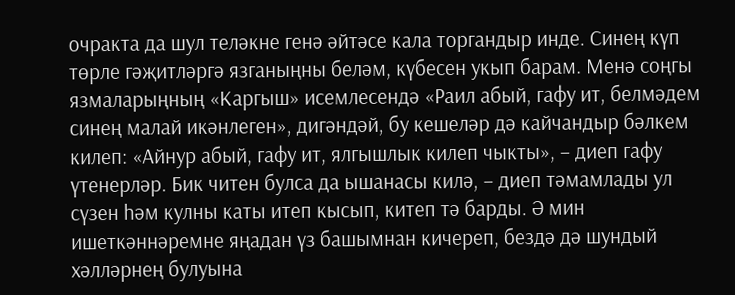очракта да шул теләкне генә әйтәсе кала торгандыр инде. Синең күп төрле гәҗитләргә язганыңны беләм, күбесен укып барам. Менә соңгы язмаларыңның «Каргыш» исемлесендә «Раил абый, гафу ит, белмәдем синең малай икәнлеген», дигәндәй, бу кешеләр дә кайчандыр бәлкем килеп: «Айнур абый, гафу ит, ялгышлык килеп чыкты», – диеп гафу үтенерләр. Бик читен булса да ышанасы килә, – диеп тәмамлады ул сүзен һәм кулны каты итеп кысып, китеп тә барды. Ә мин ишеткәннәремне яңадан үз башымнан кичереп, бездә дә шундый хәлләрнең булуына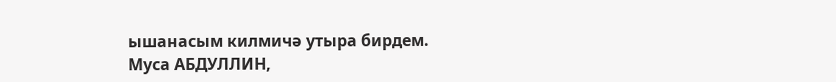ышанасым килмичә утыра бирдем.
Муса АБДУЛЛИН,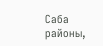Саба районы,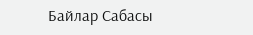Байлар Сабасы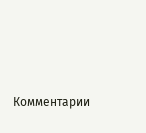Комментарии